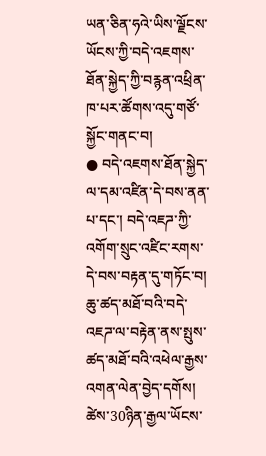ཡན་ཅིན་ཧའེ་ཡིས་ལྗོངས་ཡོངས་ཀྱི་བདེ་འཇགས་ཐོན་སྐྱེད་ཀྱི་བརྙན་འཕྲིན་ཁ་པར་ཚོགས་འདུ་གཙོ་སྐྱོང་གནང་བ།
● བདེ་འཇགས་ཐོན་སྐྱེད་ལ་དམ་འཛིན་དེ་བས་ནན་པ་དང་། བདེ་འཇཌ་ཀྱི་འགོག་སྲུང་འཛིང་རགས་དེ་བས་བརྟན་དུ་གཏོང་བ། ཆུ་ཚད་མཐོ་བའི་བདེ་འཇཌ་ལ་བརྟེན་ནས་སྤུས་ཚད་མཐོ་བའི་འཕེལ་རྒྱས་འགན་ལེན་བྱེད་དགོས།
ཚེས་30ཉིན་རྒྱལ་ཡོངས་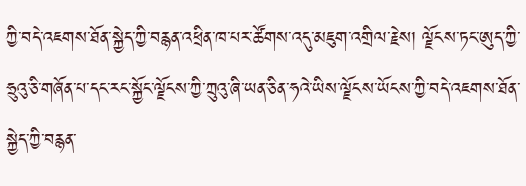ཀྱི་བདེ་འཇགས་ཐོན་སྐྱེད་ཀྱི་བརྙན་འཕྲིན་ཁ་པར་ཚོགས་འདུ་མཇུག་འགྲིལ་རྗེས། ལྗོངས་ཏང་ཨུད་ཀྱི་ཧྲུའུ་ཅི་གཞོན་པ་དང་རང་སྐྱོང་ལྗོངས་ཀྱི་ཀྲུའུ་ཞི་ཡན་ཅིན་ཧའེ་ཡིས་ལྗོངས་ཡོངས་ཀྱི་བདེ་འཇགས་ཐོན་སྐྱེད་ཀྱི་བརྙན་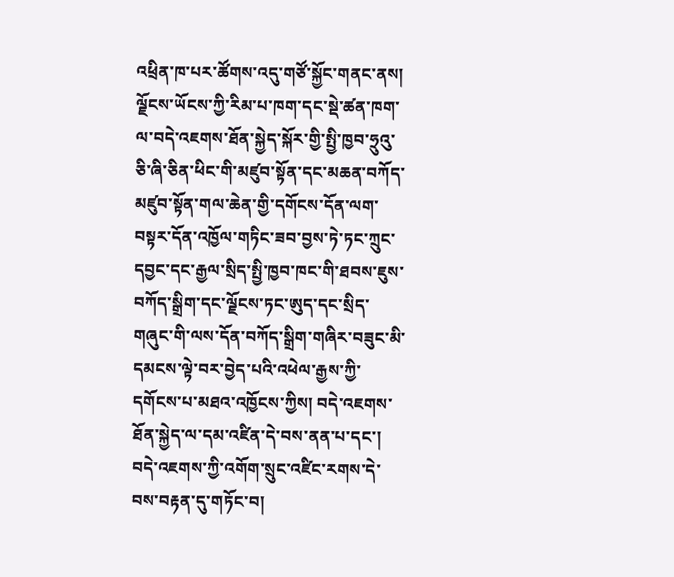འཕྲིན་ཁ་པར་ཚོགས་འདུ་གཙོ་སྐྱོང་གནང་ནས། ལྗོངས་ཡོངས་ཀྱི་རིམ་པ་ཁག་དང་སྡེ་ཚན་ཁག་ལ་བདེ་འཇགས་ཐོན་སྐྱེད་སྐོར་གྱི་སྤྱི་ཁྱབ་ཧྲུའུ་ཅི་ཞི་ཅིན་ཕིང་གི་མཛུབ་སྟོན་དང་མཆན་བཀོད་མཛུབ་སྟོན་གལ་ཆེན་གྱི་དགོངས་དོན་ལག་བསྟར་དོན་འཁྱོལ་གཏིང་ཟབ་བྱས་ཏེ་ཏང་ཀྲུང་དབྱང་དང་རྒྱལ་སྲིད་སྤྱི་ཁྱབ་ཁང་གི་ཐབས་ཇུས་བཀོད་སྒྲིག་དང་ལྗོངས་ཏང་ཨུད་དང་སྲིད་གཞུང་གི་ལས་དོན་བཀོད་སྒྲིག་གཞིར་བཟུང་མི་དམངས་ལྟེ་བར་བྱེད་པའི་འཕེལ་རྒྱས་ཀྱི་དགོངས་པ་མཐའ་འཁྱོངས་ཀྱིས། བདེ་འཇགས་ཐོན་སྐྱེད་ལ་དམ་འཛིན་དེ་བས་ནན་པ་དང་། བདེ་འཇགས་ཀྱི་འགོག་སྲུང་འཛིང་རགས་དེ་བས་བརྟན་དུ་གཏོང་བ།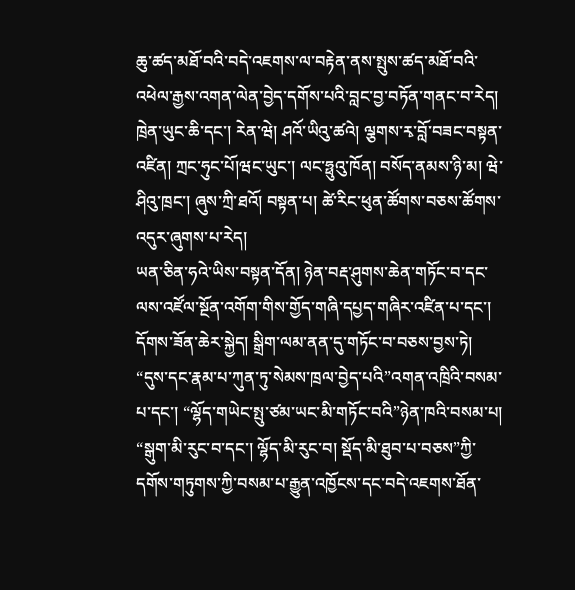ཆུ་ཚད་མཐོ་བའི་བདེ་འཇགས་ལ་བརྟེན་ནས་སྤུས་ཚད་མཐོ་བའི་འཕེལ་རྒྱས་འགན་ལེན་བྱེད་དགོས་པའི་བླང་བྱ་བཏོན་གནང་བ་རེད།
ཁྲེན་ཡུང་ཆི་དང་། རེན་ཝེ། ཤའོ་ཡིའུ་ཚའེ། ལྕགས་རྭ་བློ་བཟང་བསྟན་འཛིན། ཀྲང་ཧུང་པོ།ཝང་ཡུང་། ལང་ཧྥུའུ་ཁོན། བསོད་ནམས་ཉི་མ། ཝེ་ཤིའུ་ཁྲང་། ཞུས་ཀྲི་ཐའོ། བསྟན་པ། ཚེ་རིང་ཕུན་ཚོགས་བཅས་ཚོགས་འདུར་ཞུགས་པ་རེད།
ཡན་ཅིན་ཧའེ་ཡིས་བསྟན་དོན། ཉེན་བརྡ་ཤུགས་ཆེན་གཏོང་བ་དང་ལས་འཛོལ་སྔོན་འགོག་གིས་གྱོད་གཞི་དཔྱད་གཞིར་འཛིན་པ་དང་། དོགས་ཟོན་ཆེར་སྐྱེད། སྒྲིག་ལམ་ནན་དུ་གཏོང་བ་བཅས་བྱས་ཏེ། “དུས་དང་རྣམ་པ་ཀུན་ཏུ་སེམས་ཁྲལ་བྱེད་པའི”འགན་འཁྲིའི་བསམ་པ་དང་། “ལྷོད་གཡེང་སྤུ་ཙམ་ཡང་མི་གཏོང་བའི”ཉེན་ཁའི་བསམ་པ། “སྒུག་མི་རུང་བ་དང་། ལྷོད་མི་རུང་བ། སྡོད་མི་ཐུབ་པ་བཅས”ཀྱི་དགོས་གཏུགས་ཀྱི་བསམ་པ་རྒྱུན་འཁྱོངས་དང་བདེ་འཇགས་ཐོན་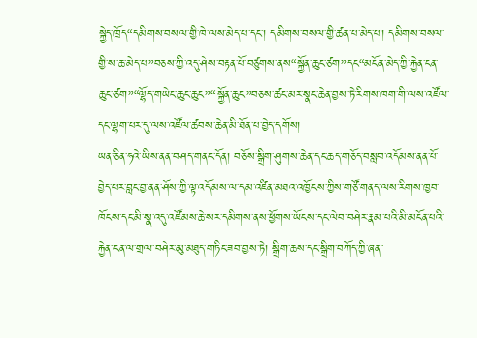སྐྱེད་ཁྲོད“དམིགས་བསལ་གྱི་ཁེ་ལས་མེད་པ་དང་། དམིགས་བསལ་གྱི་ཚན་པ་མེད་པ། དམིགས་བསལ་གྱི་ས་ཆ་མེད་པ”བཅས་ཀྱི་འདུ་ཤེས་བརྟན་པོ་བཙུགས་ནས“སྐྱོན་ཆུང་ཙག”དང“མངོན་མེད་ཀྱི་རྐྱེན་ངན་ཆུང་ཙག”“ལྷོད་གཡེང་ཆུང་ཆུང”“སྐྱོན་ཆུང”བཅས་ཚང་མར་སྣང་ཆེན་བྱས་ཏེ་རིགས་ཁག་གི་ལས་འཛོལ་དང་ལྷག་པར་དུ་ལས་འཛོལ་ཚབས་ཆེན་མི་ཐོན་པ་བྱེད་དགོས།
ཡན་ཅིན་ཧའེ་ཡིས་ནན་བཤད་གནང་དོན། བཅོས་སྒྲིག་ཤུགས་ཆེན་དང་ཆད་གཅོད་བསླབ་འདོམས་ནན་པོ་བྱེད་པར་བླང་བྱ་ནན་ཤོས་ཀྱི་ལྟ་འདོམས་ལ་དམ་འཛིན་མཐའ་འཁྱོངས་ཀྱིས་གཙོ་གནད་ལས་རིགས་ཁྱབ་ཁོངས་དང་མི་སྣ་འདུ་འཛོམས་ཆེ་སར་དམིགས་ནས་ཕྱོགས་ཡོངས་དང་ལེབ་བཤེར་རྣམ་པའི་མི་མངོན་པའི་རྐྱེན་ངན་ལ་གྲལ་བཤེར་མུ་མཐུད་གཏིང་ཟབ་བྱས་ཏེ། སྒྲིག་ཆས་དང་སྒྲིག་བཀོད་ཀྱི་ཞན་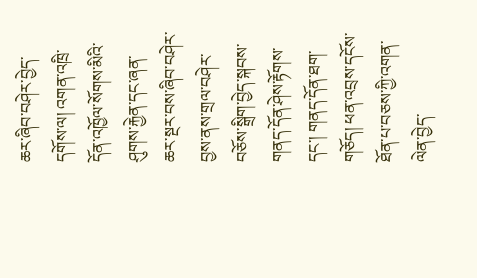ཆར་ཞིབ་བཤེར་བྱེད་དགོས་ལ། འགན་འཁྲི་དོན་འཁྱོལ་སོགས་མིའི་ཤུགས་རྐྱེན་དང་ཞན་ཆར་སྔར་བས་ཞིབ་བཤེར་བྱས་ནས་གྲལ་བཤེར་བཅོས་སྒྲིག་བྱེད་སྐབས་གནད་དོན་ཤེས་རྟོགས་དང་། གནད་དོན་ཐག་གཅོད། ཕན་འབྲས་དངོས་ཐོན་པ་བཅས་ཀྱི་འགན་ལེན་བྱེད་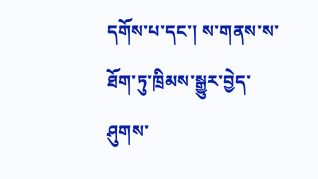དགོས་པ་དང་། ས་གནས་ས་ཐོག་ཏུ་ཁྲིམས་སྒྱུར་བྱེད་ཤུགས་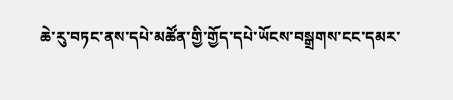ཆེ་རུ་བཏང་ནས་དཔེ་མཚོན་གྱི་གྱོད་དཔེ་ཡོངས་བསྒྲགས་ངང་དམར་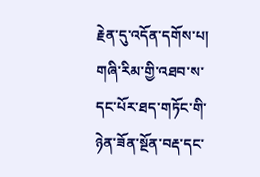རྗེན་དུ་འདོན་དགོས་པ། གཞི་རིམ་གྱི་འཐབ་ས་དང་པོར་ཐད་གཏོང་གི་ཉེན་ཟོན་སྔོན་བརྡ་དང་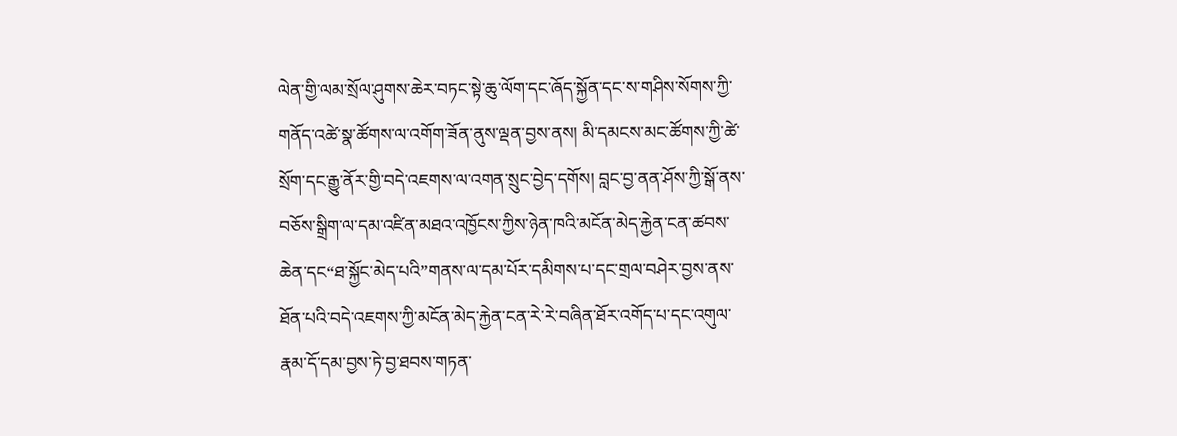ལེན་གྱི་ལམ་སྲོལ་ཤུགས་ཆེར་བཏང་སྟེ་ཆུ་ལོག་དང་ཞོད་སྐྱོན་དང་ས་གཤིས་སོགས་ཀྱི་གནོད་འཚེ་སྣ་ཚོགས་ལ་འགོག་ཟོན་ནུས་ལྡན་བྱས་ནས། མི་དམངས་མང་ཚོགས་ཀྱི་ཚེ་སྲོག་དང་རྒྱུ་ནོར་གྱི་བདེ་འཇགས་ལ་འགན་སྲུང་བྱེད་དགོས། བླང་བྱ་ནན་ཤོས་ཀྱི་སྒོ་ནས་བཅོས་སྒྲིག་ལ་དམ་འཛིན་མཐའ་འཁྱོངས་ཀྱིས་ཉེན་ཁའི་མངོན་མེད་རྐྱེན་ངན་ཚབས་ཆེན་དང“ཐ་སྐྱོང་མེད་པའི”གནས་ལ་དམ་པོར་དམིགས་པ་དང་གྲལ་བཤེར་བྱས་ནས་ཐོན་པའི་བདེ་འཇགས་ཀྱི་མངོན་མེད་རྐྱེན་ངན་རེ་རེ་བཞིན་ཐོར་འགོད་པ་དང་འགུལ་རྣམ་དོ་དམ་བྱས་ཏེ་བྱ་ཐབས་གཏན་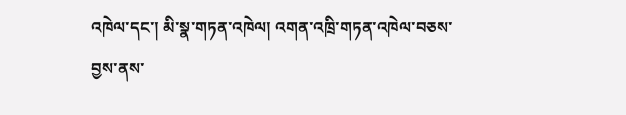འཁེལ་དང་། མི་སྣ་གཏན་འཁེལ། འགན་འཁྲི་གཏན་འཁེལ་བཅས་བྱས་ནས་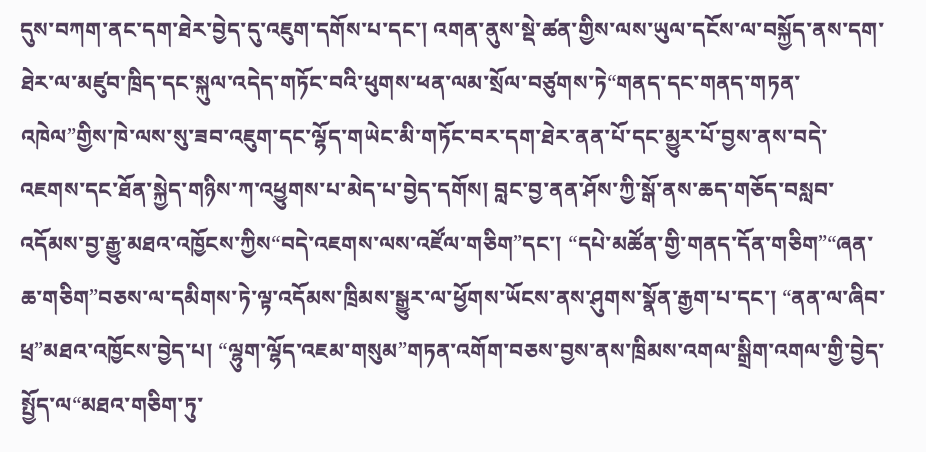དུས་བཀག་ནང་དག་ཐེར་བྱེད་དུ་འཇུག་དགོས་པ་དང་། འགན་ནུས་སྡེ་ཚན་གྱིས་ལས་ཡུལ་དངོས་ལ་བསྐྱོད་ནས་དག་ཐེར་ལ་མཛུབ་ཁྲིད་དང་སྐུལ་འདེད་གཏོང་བའི་ཕུགས་ཕན་ལམ་སྲོལ་བཙུགས་ཏེ“གནད་དང་གནད་གཏན་འཁེལ”གྱིས་ཁེ་ལས་སུ་ཟབ་འཇུག་དང་ལྷོད་གཡེང་མི་གཏོང་བར་དག་ཐེར་ནན་པོ་དང་མྱུར་པོ་བྱས་ནས་བདེ་འཇགས་དང་ཐོན་སྐྱེད་གཉིས་ཀ་འཕྱུགས་པ་མེད་པ་བྱེད་དགོས། བླང་བྱ་ནན་ཤོས་ཀྱི་སྒོ་ནས་ཆད་གཅོད་བསླབ་འདོམས་བྱ་རྒྱུ་མཐའ་འཁྱོངས་ཀྱིས“བདེ་འཇགས་ལས་འཛོལ་གཅིག”དང་། “དཔེ་མཚོན་གྱི་གནད་དོན་གཅིག”“ཞན་ཆ་གཅིག”བཅས་ལ་དམིགས་ཏེ་ལྟ་འདོམས་ཁྲིམས་སྒྱུར་ལ་ཕྱོགས་ཡོངས་ནས་ཤུགས་སྣོན་རྒྱག་པ་དང་། “ནན་ལ་ཞིབ་ཕྲ”མཐའ་འཁྱོངས་བྱེད་པ། “ལྷུག་ལྷོད་འཇམ་གསུམ”གཏན་འགོག་བཅས་བྱས་ནས་ཁྲིམས་འགལ་སྒྲིག་འགལ་གྱི་བྱེད་སྤྱོད་ལ“མཐའ་གཅིག་ཏུ་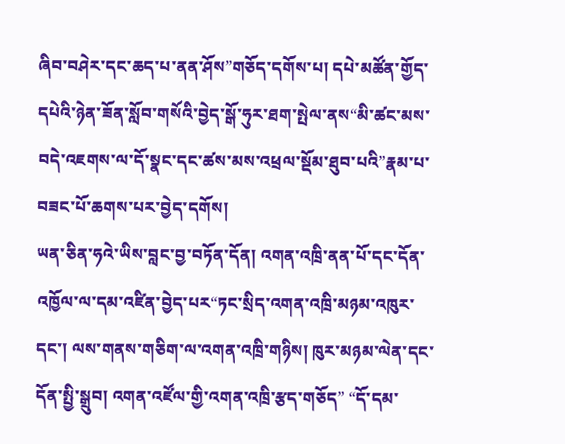ཞིབ་བཤེར་དང་ཆད་པ་ནན་ཤོས”གཅོད་དགོས་པ། དཔེ་མཚོན་གྱོད་དཔེའི་ཉེན་ཟོན་སློབ་གསོའི་བྱེད་སྒོ་ཧུར་ཐག་སྤེལ་ནས“མི་ཚང་མས་བདེ་འཇགས་ལ་དོ་སྣང་དང་ཚས་མས་འཕྲལ་སྡོམ་ཐུབ་པའི”རྣམ་པ་བཟང་པོ་ཆགས་པར་བྱེད་དགོས།
ཡན་ཅིན་ཧའེ་ཡིས་བླང་བྱ་བཏོན་དོན། འགན་འཁྲི་ནན་པོ་དང་དོན་འཁྱོལ་ལ་དམ་འཛིན་བྱེད་པར“ཏང་སྲིད་འགན་འཁྲི་མཉམ་འཁུར་དང་། ལས་གནས་གཅིག་ལ་འགན་འཁྲི་གཉིས། ཁུར་མཉམ་ལེན་དང་དོན་སྤྱི་སྒྲུབ། འགན་འཛོལ་གྱི་འགན་འཁྲི་རྩད་གཅོད” “དོ་དམ་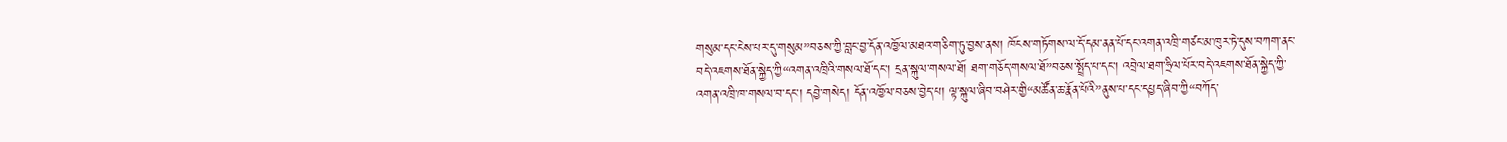གསུམ་དང་ངེས་པར་དུ་གསུམ”བཅས་ཀྱི་བླང་བྱ་དོན་འཁྱོལ་མཐའ་གཅིག་ཏུ་བྱས་ནས། ཁོངས་གཏོགས་ལ་དོ་དམ་ནན་པོ་དང་འགན་འཁྲི་གཙང་མ་ཁུར་ཏེ་དུས་བཀག་ནང་བདེ་འཇགས་ཐོན་སྐྱེད་ཀྱི“འགན་འཁྲིའི་གསལ་ཐོ་དང་། དྲན་སྐུལ་གསལ་ཐོ། ཐག་གཅོད་གསལ་ཐོ”བཅས་སྤྲོད་པ་དང་། འབྲེལ་ཐག་ཧྲིལ་པོར་བདེ་འཇགས་ཐོན་སྐྱེད་ཀྱི་འགན་འཁྲི་ཁ་གསལ་བ་དང་། དབྱེ་གསེད། དོན་འཁྱོལ་བཅས་བྱེད་པ། ལྟ་སྐུལ་ཞིབ་བཤེར་གྱི“མཚོན་ཆ་རྣོན་པོའི”ནུས་པ་དང་དཔྱད་ཞིབ་ཀྱི“བཀོད་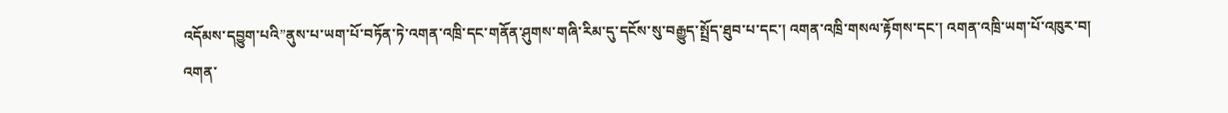འདོམས་དབྱུག་པའི”ནུས་པ་ཡག་པོ་བཏོན་ཏེ་འགན་འཁྲི་དང་གནོན་ཤུགས་གཞི་རིམ་དུ་དངོས་སུ་བརྒྱུད་སྤྲོད་ཐུབ་པ་དང་། འགན་འཁྲི་གསལ་རྟོགས་དང་། འགན་འཁྲི་ཡག་པོ་འཁུར་བ། འགན་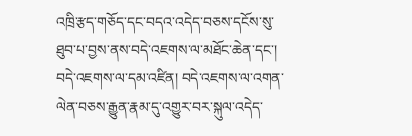འཁྲི་རྩད་གཅོད་དང་བདའ་འདེད་བཅས་དངོས་སུ་ཐུབ་པ་བྱས་ནས་བདེ་འཇགས་ལ་མཐོང་ཆེན་དང་། བདེ་འཇགས་ལ་དམ་འཛིན། བདེ་འཇགས་ལ་འགན་ལེན་བཅས་རྒྱུན་རྣམ་དུ་འགྱུར་བར་སྐུལ་འདེད་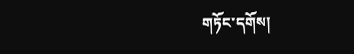གཏོང་དགོས།